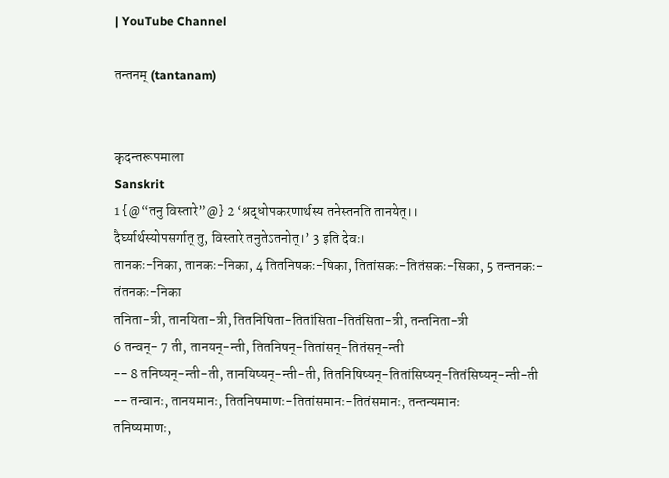| YouTube Channel

तन्तनम् (tantanam)


कृदन्तरूपमाला
Sanskrit
1 {@“तनु विस्तारे”@} 2 ‘श्रद्धोपकरणार्थस्य तनेस्तनति तानयेत्।।
दैर्घ्यार्थस्योपसर्गात् तु, विस्तारे तनुतेऽतनोत्।’ 3 इति देवः।
तानकः-निका, तानकः-निका, 4 तितनिषकः-षिका, तितांसकः-तितंसकः-सिका, 5 तन्तनकः-तंतनकः-निका
तनिता-त्री, तानयिता-त्री, तितनिषिता-तितांसिता-तितंसिता-त्री, तन्तनिता-त्री
6 तन्वन्- 7 ती, तानयन्-न्ती, तितनिषन्-तितांसन्-तितंसन्-न्ती
-- 8 तनिष्यन्-न्ती-ती, तानयिष्यन्-न्ती-ती, तितनिषिष्यन्-तितांसिष्यन्-तितंसिष्यन्-न्ती-ती
-- तन्वानः, तानयमानः, तितनिषमाणः-तितांसमानः-तितंसमानः, तन्तन्यमानः
तनिष्यमाणः,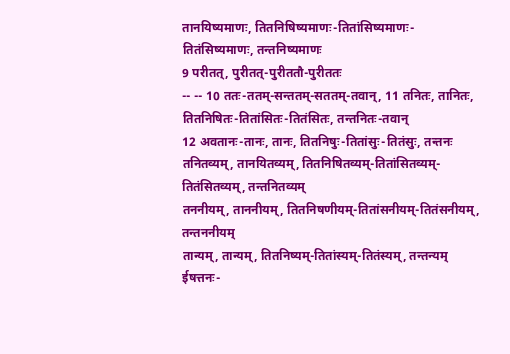तानयिष्यमाणः, तितनिषिष्यमाणः-तितांसिष्यमाणः-तितंसिष्यमाणः, तन्तनिष्यमाणः
9 परीतत्, पुरीतत्-पुरीततौ-पुरीततः
-- -- 10 ततः-ततम्-सन्ततम्-सततम्-तवान्, 11 तनितः, तानितः, तितनिषितः-तितांसितः-तितंसितः, तन्तनितः-तवान्
12 अवतानः-तानः, तानः, तितनिषुः-तितांसुः-तितंसुः, तन्तनः
तनितव्यम्, तानयितव्यम्, तितनिषितव्यम्-तितांसितव्यम्-तितंसितव्यम्, तन्तनितव्यम्
तननीयम्, ताननीयम्, तितनिषणीयम्-तितांसनीयम्-तितंसनीयम्, तन्तननीयम्
तान्यम्, तान्यम्, तितनिष्यम्-तितांस्यम्-तितंस्यम्, तन्तन्यम्
ईषत्तनः-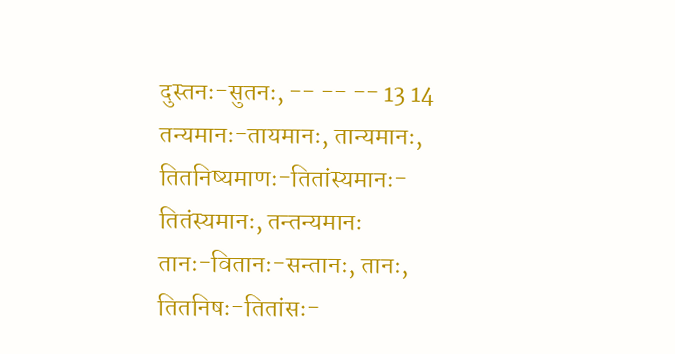दुस्तनः-सुतनः, -- -- -- 13 14 तन्यमानः-तायमानः, तान्यमानः, तितनिष्यमाणः-तितांस्यमानः-तितंस्यमानः, तन्तन्यमानः
तानः-वितानः-सन्तानः, तानः, तितनिषः-तितांसः-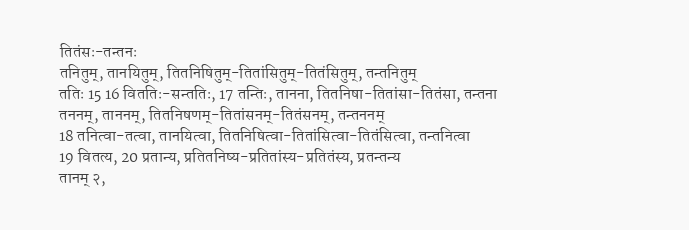तितंसः-तन्तनः
तनितुम्, तानयितुम्, तितनिषितुम्-तितांसितुम्-तितंसितुम्, तन्तनितुम्
ततिः 15 16 विततिः-सन्ततिः, 17 तन्तिः, तानना, तितनिषा-तितांसा-तितंसा, तन्तना
तननम्, ताननम्, तितनिषणम्-तितांसनम्-तितंसनम्, तन्तननम्
18 तनित्वा-तत्वा, तानयित्वा, तितनिषित्वा-तितांसित्वा-तितंसित्वा, तन्तनित्वा
19 वितत्य, 20 प्रतान्य, प्रतितनिष्य-प्रतितांस्य-प्रतितंस्य, प्रतन्तन्य
तानम् २,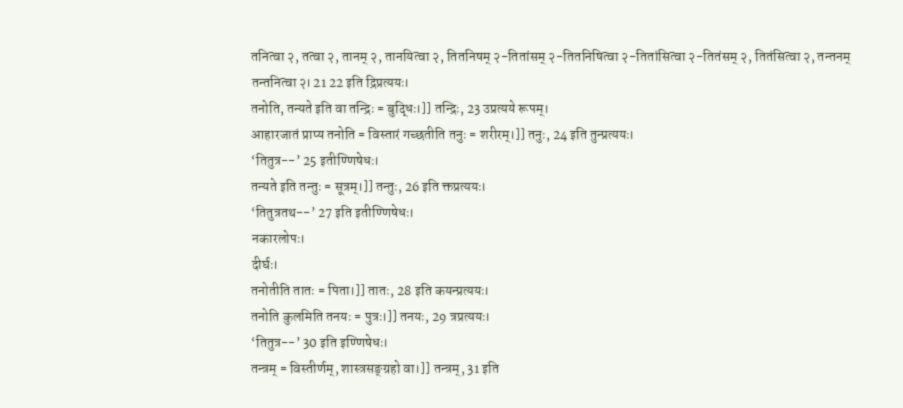तनित्वा २, तत्वा २, तानम् २, तानयित्वा २, तितनिषम् २-तितांसम् २-तितनिषित्वा २-तितांसित्वा २-तितंसम् २, तितंसित्वा २, तन्तनम्
तन्तनित्वा २। 21 22 इति द्रिप्रत्ययः।
तनोति, तन्यते इति वा तन्द्रिः = बुद्धिः।]] तन्द्रिः, 23 उप्रत्यये रूपम्।
आहारजातं प्राप्य तनोति = विस्तारं गच्छतीति तनुः = शरीरम्।]] तनुः, 24 इति तुन्प्रत्ययः।
‘तितुत्र--’ 25 इतीण्णिषेधः।
तन्यते इति तन्तुः = सूत्रम्।]] तन्तुः, 26 इति क्तप्रत्ययः।
‘तितुत्रतथ--’ 27 इति इतीण्णिषेधः।
नकारलोपः।
दीर्घः।
तनोतीति तातः = पिता।]] तातः, 28 इति कयन्प्रत्ययः।
तनोति कुलमिति तनयः = पुत्रः।]] तनयः, 29 त्रप्रत्ययः।
‘तितुत्र--’ 30 इति इण्णिषेधः।
तन्त्रम् = विस्तीर्णम्, शास्त्रसङ्ग्रहो वा।]] तन्त्रम्, 31 इति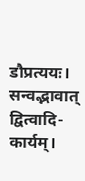डौप्रत्ययः।
सन्वद्भावात् द्वित्वादि- कार्यम्।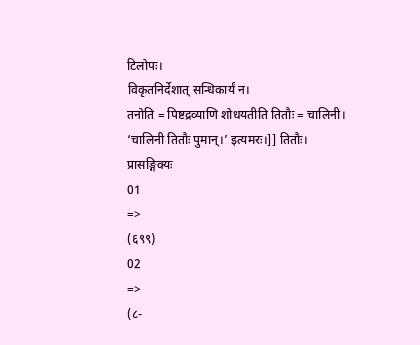टिलोपः।
विकृतनिर्देशात् सन्धिकार्यं न।
तनोति = पिष्टद्रव्याणि शोधयतीति तितौः = चालिनी।
‘चालिनी तितौः पुमान्।’ इत्यमरः।]] तितौः।
प्रासङ्गिक्यः
01
=>
(६९९)
02
=>
(८-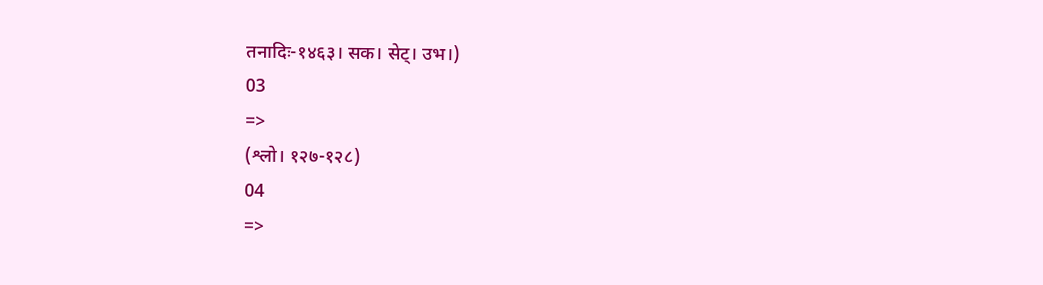तनादिः-१४६३। सक। सेट्। उभ।)
03
=>
(श्लो। १२७-१२८)
04
=>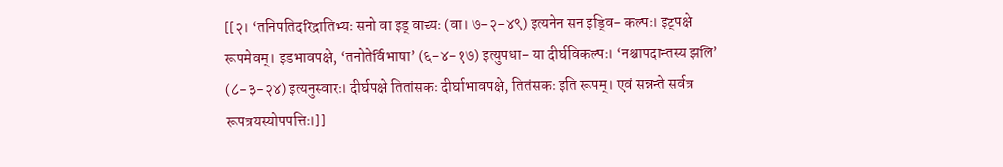[[२। ‘तनिपतिदरिद्रातिभ्यः सनो वा इड् वाच्यः (वा। ७-२-४९) इत्यनेन सन इड्वि- कल्पः। इट्पक्षे रूपमेवम्। इडभावपक्षे, ‘तनोतेर्विभाषा’ (६-४-१७) इत्युपधा- या दीर्घविकल्पः। ‘नश्चापदान्तस्य झलि’ (८-३-२४) इत्यनुस्वारः। दीर्घपक्षे तितांसकः दीर्घाभावपक्षे, तितंसकः इति रूपम्। एवं सन्नन्ते सर्वत्र रूपत्रयस्योपपत्तिः।]]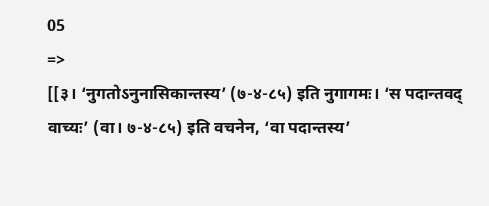05
=>
[[३। ‘नुगतोऽनुनासिकान्तस्य’ (७-४-८५) इति नुगागमः। ‘स पदान्तवद् वाच्यः’ (वा। ७-४-८५) इति वचनेन, ‘वा पदान्तस्य’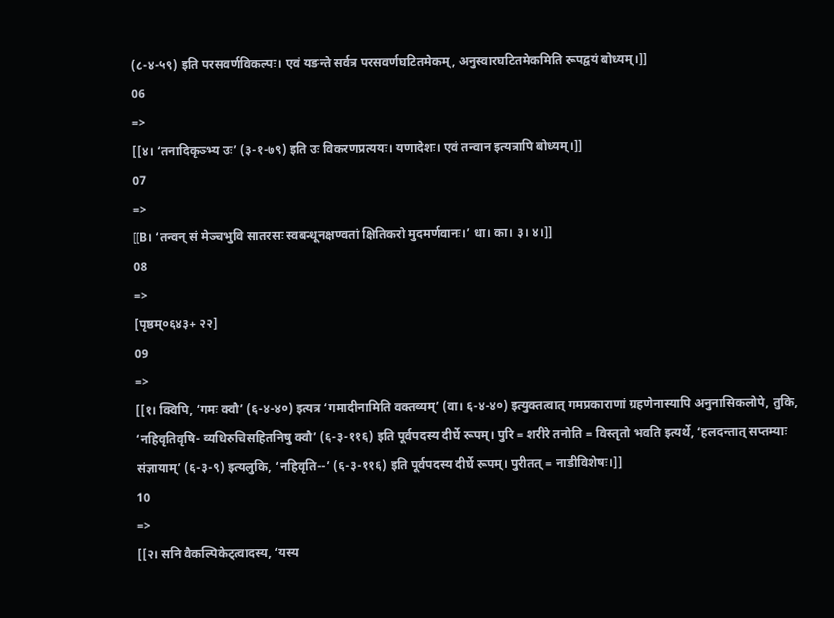(८-४-५९) इति परसवर्णविकल्पः। एवं यङन्ते सर्वत्र परसवर्णघटितमेकम्, अनुस्वारघटितमेकमिति रूपद्वयं बोध्यम्।]]
06
=>
[[४। ‘तनादिकृञ्भ्य उः’ (३-१-७९) इति उः विकरणप्रत्ययः। यणादेशः। एवं तन्वान इत्यत्रापि बोध्यम्।]]
07
=>
[[B। ‘तन्वन् सं मेञ्चभुवि सातरसः स्वबन्धूनक्षण्वतां क्षितिकरो मुदमर्णवानः।’ धा। का। ३। ४।]]
08
=>
[पृष्ठम्०६४३+ २२]
09
=>
[[१। क्विपि, ‘गमः क्वौ’ (६-४-४०) इत्यत्र ‘गमादीनामिति वक्तव्यम्’ (वा। ६-४-४०) इत्युक्तत्वात् गमप्रकाराणां ग्रहणेनास्यापि अनुनासिकलोपे, तुकि, ‘नहिवृतिवृषि- व्यधिरुचिसहितनिषु क्वौ’ (६-३-११६) इति पूर्वपदस्य दीर्घे रूपम्। पुरि = शरीरे तनोति = विस्तृतो भवति इत्यर्थे, ‘हलदन्तात् सप्तम्याः संज्ञायाम्’ (६-३-९) इत्यलुकि, ‘नहिवृति--’ (६-३-११६) इति पूर्वपदस्य दीर्घे रूपम्। पुरीतत् = नाडीविशेषः।]]
10
=>
[[२। सनि वैकल्पिकेट्त्वादस्य, ‘यस्य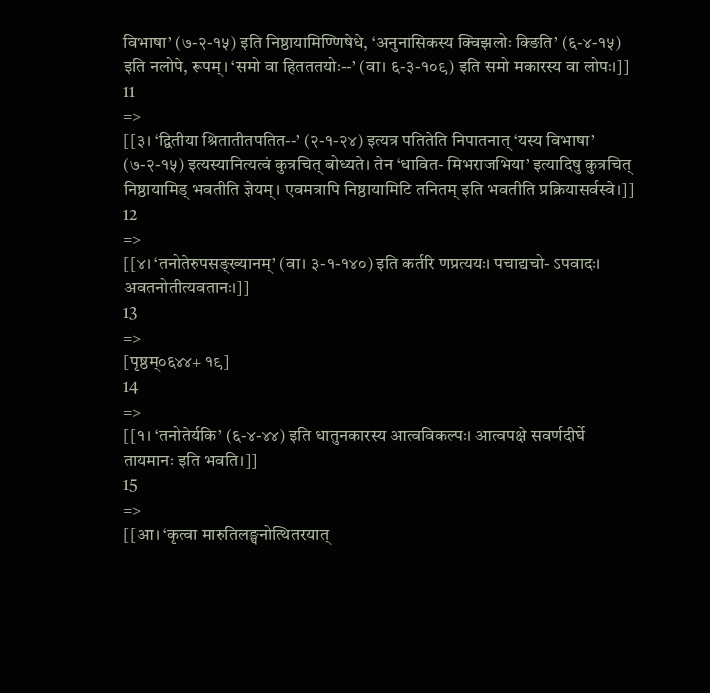विभाषा’ (७-२-१५) इति निष्ठायामिण्णिषेधे, ‘अनुनासिकस्य क्विझलोः क्ङिति’ (६-४-१५) इति नलोपे, रूपम्। ‘समो वा हितततयोः--’ (वा। ६-३-१०९) इति समो मकारस्य वा लोपः।]]
11
=>
[[३। ‘द्वितीया श्रितातीतपतित--’ (२-१-२४) इत्यत्र पतितेति निपातनात् ‘यस्य विभाषा’ (७-२-१५) इत्यस्यानित्यत्वं कुत्रचित् बोध्यते। तेन ‘धावित- मिभराजभिया’ इत्यादिषु कुत्रचित् निष्ठायामिड् भवतीति ज्ञेयम्। एवमत्रापि निष्ठायामिटि तनितम् इति भवतीति प्रक्रियासर्वस्वे।]]
12
=>
[[४। ‘तनोतेरुपसङ्ख्यानम्’ (वा। ३-१-१४०) इति कर्तरि णप्रत्ययः। पचाद्यचो- ऽपवादः। अवतनोतीत्यवतानः।]]
13
=>
[पृष्ठम्०६४४+ १९]
14
=>
[[१। ‘तनोतेर्यकि’ (६-४-४४) इति धातुनकारस्य आत्वविकल्पः। आत्वपक्षे सवर्णदीर्घे तायमानः इति भवति।]]
15
=>
[[आ। ‘कृत्वा मारुतिलङ्घनोत्थितरयात्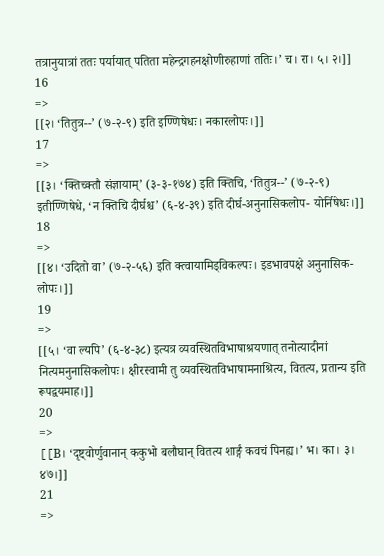तत्रानुयात्रां ततः पर्यायात् पतिता महेन्द्रगहनक्षोणीरुहाणां ततिः।’ च। रा। ५। २।]]
16
=>
[[२। ‘तितुत्र--’ (७-२-९) इति इण्णिषेधः। नकारलोपः।]]
17
=>
[[३। ‘क्तिच्क्तौ संज्ञायाम्’ (३-३-१७४) इति क्तिचि, ‘तितुत्र--’ (७-२-९) इतीण्णिषेधे, ‘न क्तिचि दीर्घश्च’ (६-४-३९) इति दीर्घ-अनुनासिकलोप- योर्निषेधः।]]
18
=>
[[४। ‘उदितो वा’ (७-२-५६) इति क्त्वायामिड्विकल्पः। इडभावपक्षे अनुनासिक- लोपः।]]
19
=>
[[५। ‘वा ल्यपि’ (६-४-३८) इत्यत्र व्यवस्थितविभाषाश्रयणात् तनोत्यादीनां नित्यमनुनासिकलोपः। क्षीरस्वामी तु व्यवस्थितविभाषामनाश्रित्य, वितत्य, प्रतान्य इति रूपद्वयमाह।]]
20
=>
[[B। ‘दृष्ट्वोर्णुवानान् ककुभो बलौघान् वितत्य शार्ङ्गं कवचं पिनह्य।’ भ। का। ३। ४७।]]
21
=>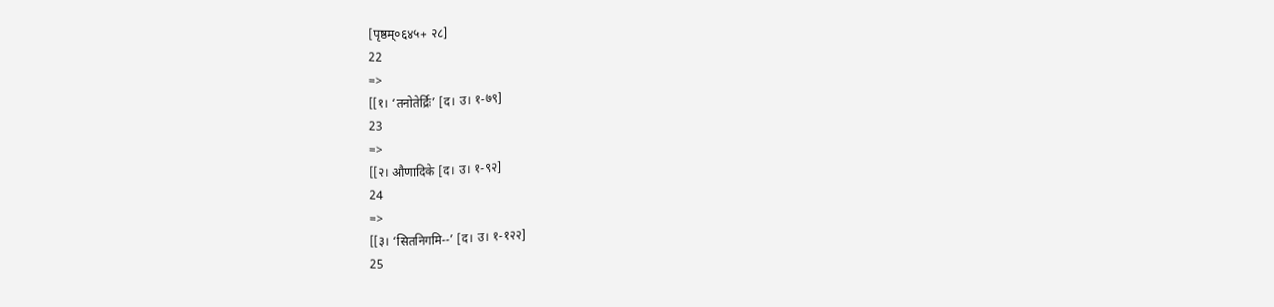[पृष्ठम्०६४५+ २८]
22
=>
[[१। ‘तनोतेर्द्रिः’ [द। उ। १-७९]
23
=>
[[२। औणादिके [द। उ। १-९२]
24
=>
[[३। ‘सितनिगमि--’ [द। उ। १-१२२]
25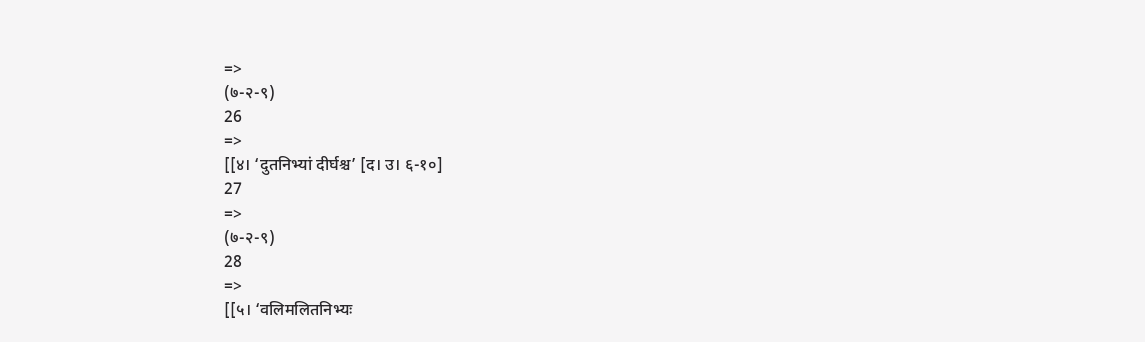=>
(७-२-९)
26
=>
[[४। ‘दुतनिभ्यां दीर्घश्च’ [द। उ। ६-१०]
27
=>
(७-२-९)
28
=>
[[५। ‘वलिमलितनिभ्यः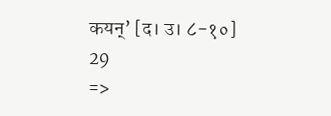कयन्’ [द। उ। ८-१०]
29
=>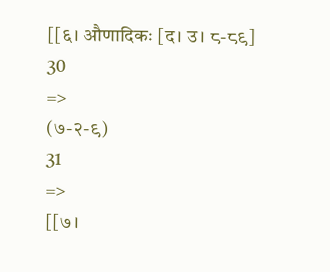[[६। औणादिकः [द। उ। ८-८९]
30
=>
(७-२-९)
31
=>
[[७।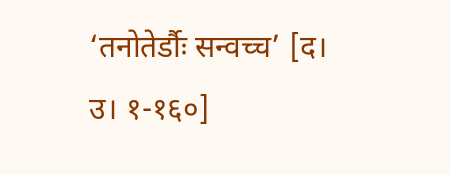‘तनोतेर्डौः सन्वच्च’ [द। उ। १-१६०]